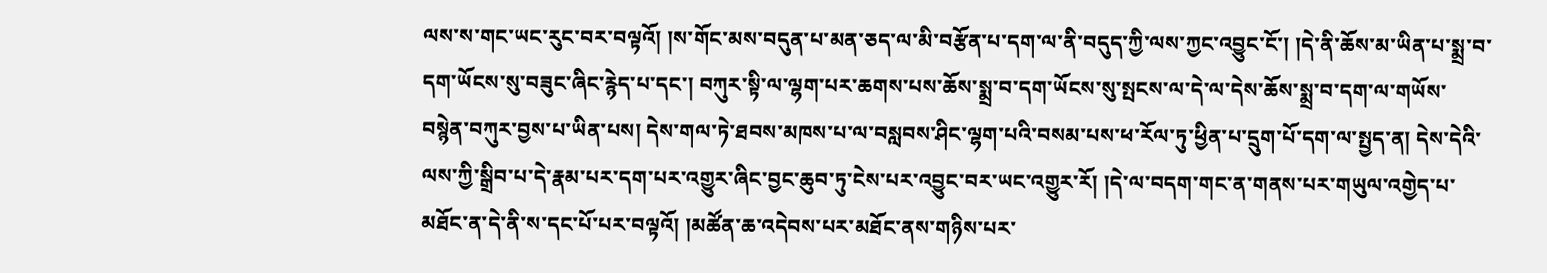ལས་ས་གང་ཡང་རུང་བར་བལྟའོ། །ས་གོང་མས་བདུན་པ་མན་ཅད་ལ་མི་བརྩོན་པ་དག་ལ་ནི་བདུད་ཀྱི་ལས་ཀྱང་འབྱུང་ངོ་། །དེ་ནི་ཆོས་མ་ཡིན་པ་སྨྲ་བ་དག་ཡོངས་སུ་བཟུང་ཞིང་རྙེད་པ་དང་། བཀུར་སྟི་ལ་ལྷག་པར་ཆགས་པས་ཆོས་སྨྲ་བ་དག་ཡོངས་སུ་སྤངས་ལ་དེ་ལ་དེས་ཆོས་སྨྲ་བ་དག་ལ་གཡོས་བསྙེན་བཀུར་བྱས་པ་ཡིན་པས། དེས་གལ་ཏེ་ཐབས་མཁས་པ་ལ་བསླབས་ཤིང་ལྷག་པའི་བསམ་པས་ཕ་རོལ་ཏུ་ཕྱིན་པ་དྲུག་པོ་དག་ལ་སྤྱད་ན། དེས་དེའི་ལས་ཀྱི་སྒྲིབ་པ་དེ་རྣམ་པར་དག་པར་འགྱུར་ཞིང་བྱང་ཆུབ་ཏུ་ངེས་པར་འབྱུང་བར་ཡང་འགྱུར་རོ། །དེ་ལ་བདག་གང་ན་གནས་པར་གཡུལ་འགྱེད་པ་མཐོང་ན་དེ་ནི་ས་དང་པོ་པར་བལྟའོ། །མཚོན་ཆ་འདེབས་པར་མཐོང་ནས་གཉིས་པར་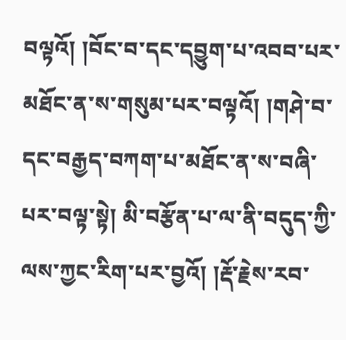བལྟའོ། །བོང་བ་དང་དབྱུག་པ་འབབ་པར་མཐོང་ན་ས་གསུམ་པར་བལྟའོ། །གཤེ་བ་དང་བརྒྱད་བཀག་པ་མཐོང་ན་ས་བཞི་པར་བལྟ་སྟེ། མི་བརྩོན་པ་ལ་ནི་བདུད་ཀྱི་ལས་ཀྱང་རིག་པར་བྱའོ། །རྡོ་རྗེས་རབ་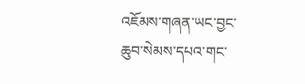འཇོམས་གཞན་ཡང་བྱང་ཆུབ་སེམས་དཔའ་གང་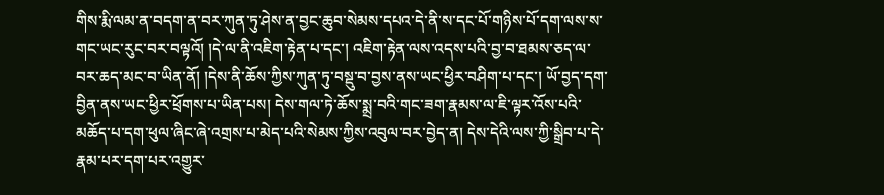གིས་རྨི་ལམ་ན་བདག་ན་བར་ཀུན་ཏུ་ཤེས་ན་བྱང་ཆུབ་སེམས་དཔའ་དེ་ནི་ས་དང་པོ་གཉིས་པོ་དག་ལས་ས་གང་ཡང་རུང་བར་བལྟའོ། །དེ་ལ་ནི་འཇིག་རྟེན་པ་དང་། འཇིག་རྟེན་ལས་འདས་པའི་བྱ་བ་ཐམས་ཅད་ལ་བར་ཆད་མང་བ་ཡིན་ནོ། །དེས་ནི་ཆོས་ཀྱིས་ཀུན་ཏུ་བསྡུ་བ་བྱས་ནས་ཡང་ཕྱིར་བཤིག་པ་དང་། ཡོ་བྱད་དག་བྱིན་ནས་ཡང་ཕྱིར་ཕྲོགས་པ་ཡིན་པས། དེས་གལ་ཏེ་ཆོས་སྨྲ་བའི་གང་ཟག་རྣམས་ལ་ཇི་ལྟར་འོས་པའི་མཆོད་པ་དག་ཕུལ་ཞིང་ཞེ་འགྲས་པ་མེད་པའི་སེམས་ཀྱིས་འབུལ་བར་བྱེད་ན། དེས་དེའི་ལས་ཀྱི་སྒྲིབ་པ་དེ་རྣམ་པར་དག་པར་འགྱུར་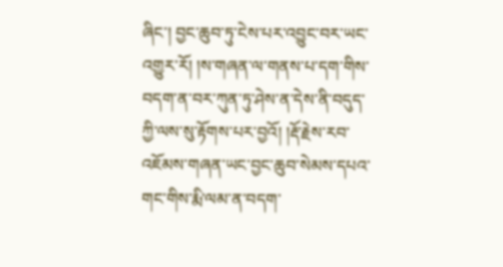ཞིང་། བྱང་ཆུབ་ཏུ་ངེས་པར་འབྱུང་བར་ཡང་འགྱུར་རོ། །ས་གཞན་ལ་གནས་པ་དག་གིས་བདག་ན་བར་ཀུན་ཏུ་ཤེས་ན་དེས་ནི་བདུད་ཀྱི་ལས་སུ་རྟོགས་པར་བྱའོ། །རྡོ་རྗེས་རབ་འཇོམས་གཞན་ཡང་བྱང་ཆུབ་སེམས་དཔའ་གང་གིས་རྨི་ལམ་ན་བདག་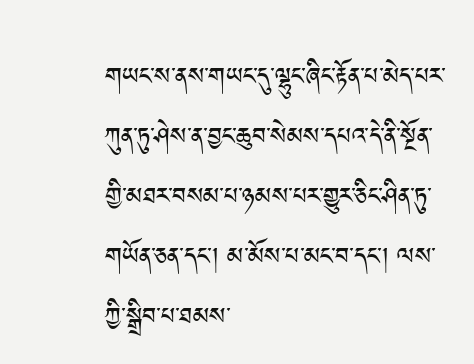གཡང་ས་ནས་གཡང་དུ་ལྷུང་ཞིང་རྟོན་པ་མེད་པར་ཀུན་ཏུ་ཤེས་ན་བྱང་ཆུབ་སེམས་དཔའ་དེ་ནི་སྔོན་གྱི་མཐར་བསམ་པ་ཉམས་པར་གྱུར་ཅིང་ཤིན་ཏུ་གཡོན་ཅན་དང་། མ་མོས་པ་མང་བ་དང་། ལས་ཀྱི་སྒྲིབ་པ་ཐམས་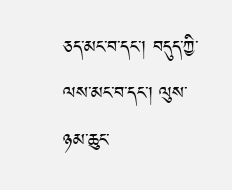ཅད་མང་བ་དང་། བདུད་ཀྱི་ལས་མང་བ་དང་། ལུས་ཉམ་ཆུང་